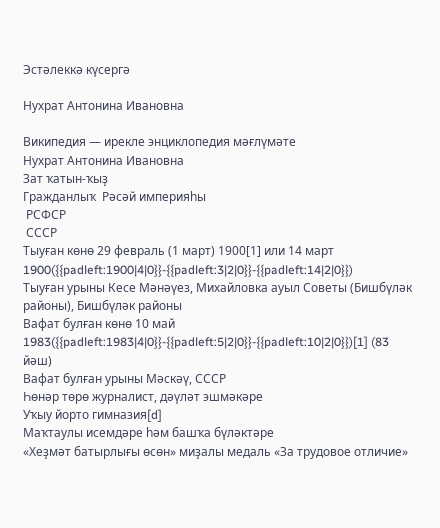Эстәлеккә күсергә

Нухрат Антонина Ивановна

Википедия — ирекле энциклопедия мәғлүмәте
Нухрат Антонина Ивановна
Зат ҡатын-ҡыҙ
Гражданлыҡ  Рәсәй империяһы
 РСФСР
 СССР
Тыуған көнө 29 февраль (1 март) 1900[1] или 14 март 1900({{padleft:1900|4|0}}-{{padleft:3|2|0}}-{{padleft:14|2|0}})
Тыуған урыны Кесе Мәнәүез, Михайловка ауыл Советы (Бишбүләк районы), Бишбүләк районы
Вафат булған көнө 10 май 1983({{padleft:1983|4|0}}-{{padleft:5|2|0}}-{{padleft:10|2|0}})[1] (83 йәш)
Вафат булған урыны Мәскәү, СССР
Һөнәр төрө журналист, дәүләт эшмәкәре
Уҡыу йорто гимназия[d]
Маҡтаулы исемдәре һәм башҡа бүләктәре
«Хеҙмәт батырлығы өсөн» миҙалы медаль «За трудовое отличие»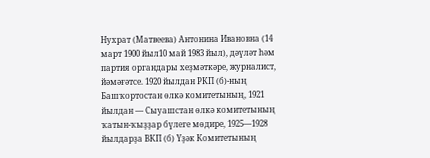Нухрат (Матвеева) Антонина Ивановна (14 март 1900 йыл10 май 1983 йыл), дәүләт һәм партия органдары хеҙмәткәре, журналист, йәмәғәтсе. 1920 йылдан РКП (б)-ның Башҡортостан өлкә комитетының, 1921 йылдан — Сыуашстан өлкә комитетының ҡатын-ҡыҙҙар бүлеге мөдире, 1925—1928 йылдарҙа ВКП (б) Үҙәк Комитетының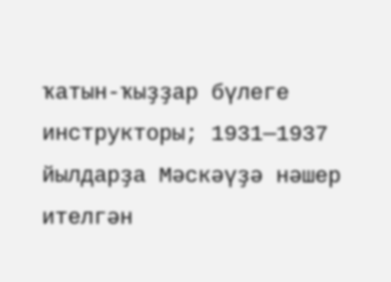ҡатын-ҡыҙҙар бүлеге инструкторы; 1931—1937 йылдарҙа Мәскәүҙә нәшер ителгән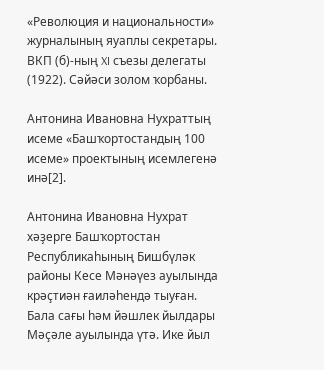«Революция и национальности» журналының яуаплы секретары. ВКП (б)-ның XI съезы делегаты (1922). Сәйәси золом ҡорбаны.

Антонина Ивановна Нухраттың исеме «Башҡортостандың 100 исеме» проектының исемлегенә инә[2].

Антонина Ивановна Нухрат хәҙерге Башҡортостан Республикаһының Бишбүләк районы Кесе Мәнәүез ауылында крәҫтиән ғаиләһендә тыуған. Бала сағы һәм йәшлек йылдары Мәҫәле ауылында үтә. Ике йыл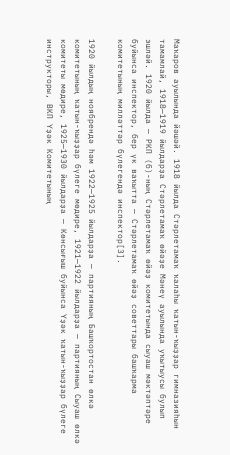Маҡаров ауылында йәшәй. 1918 йылда Стәрлетамаҡ ҡалаһы ҡатын-ҡыҙҙар гимназияһын тамамлай, 1918—1919 йылдарҙа Стәрлетамаҡ өйәҙе Мәнеү ауылында уҡытыусы булып эшләй. 1920 йылда — РКП (б)-ның Стәрлетамаҡ өйәҙ комитетында сыуаш мәктәптәре буйынса инспектор, бер үк ваҡытта — Стәрлетамаҡ өйәҙ советтары башҡарма комитетының милләттәр бүлегендә инспектор[3].

1920 йылдың ноябрендә һәм 1922—1925 йылдарҙа — партияның Башҡортостан өлкә комитетының ҡатын-ҡыҙҙар бүлеге мөдире, 1921—1922 йылдарҙа — партияның Сыуаш өлкә комитеты мөдире, 1925—1930 йылдарҙа — Көнсығыш буйынса Үҙәк ҡатын-ҡыҙҙар бүлеге инструкторы, ВКП Үҙәк Комитетының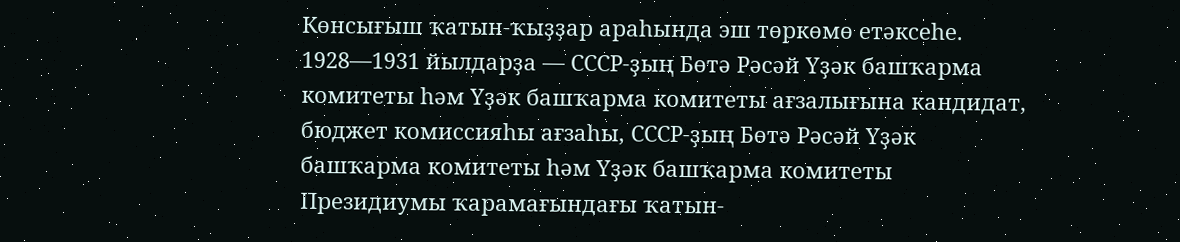Көнсығыш ҡатын-ҡыҙҙар араһында эш төркөмө етәксеһе. 1928—1931 йылдарҙа — СССР-ҙың Бөтә Рәсәй Үҙәк башҡарма комитеты һәм Үҙәк башҡарма комитеты ағзалығына кандидат, бюджет комиссияһы ағзаһы, СССР-ҙың Бөтә Рәсәй Үҙәк башҡарма комитеты һәм Үҙәк башҡарма комитеты Президиумы ҡарамағындағы ҡатын-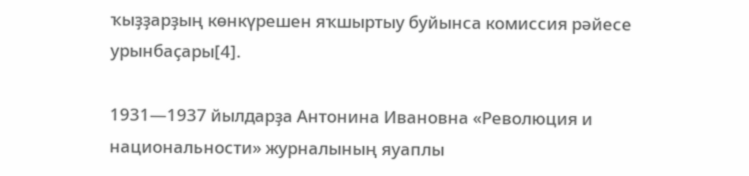ҡыҙҙарҙың көнкүрешен яҡшыртыу буйынса комиссия рәйесе урынбаҫары[4].

1931—1937 йылдарҙа Антонина Ивановна «Революция и национальности» журналының яуаплы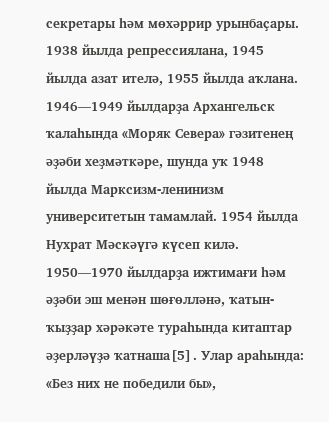секретары һәм мөхәррир урынбаҫары. 1938 йылда репрессиялана, 1945 йылда азат ителә, 1955 йылда аҡлана. 1946—1949 йылдарҙа Архангельск ҡалаһында «Моряк Севера» гәзитенең әҙәби хеҙмәткәре, шунда уҡ 1948 йылда Марксизм-ленинизм университетын тамамлай. 1954 йылда Нухрат Мәскәүгә күсеп килә. 1950—1970 йылдарҙа ижтимағи һәм әҙәби эш менән шөғөлләнә, ҡатын-ҡыҙҙар хәрәкәте тураһында китаптар әҙерләүҙә ҡатнаша[5]. Улар араһында: «Без них не победили бы»,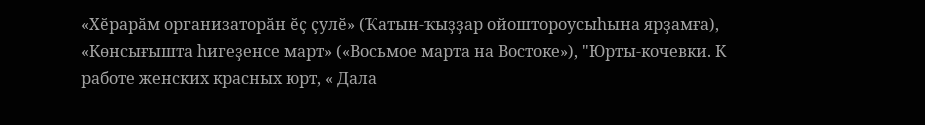«Хӗрарӑм организаторӑн ӗҫ ҫулӗ» (Ҡатын-ҡыҙҙар ойоштороусыһына ярҙамға), «Көнсығышта һигеҙенсе март» («Восьмое марта на Востоке»), "Юрты-кочевки. К работе женских красных юрт, « Дала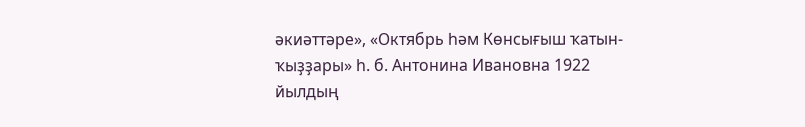әкиәттәре», «Октябрь һәм Көнсығыш ҡатын-ҡыҙҙары» һ. б. Антонина Ивановна 1922 йылдың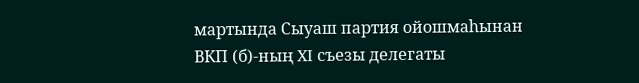мартында Сыуаш партия ойошмаһынан ВКП (б)-ның XI съезы делегаты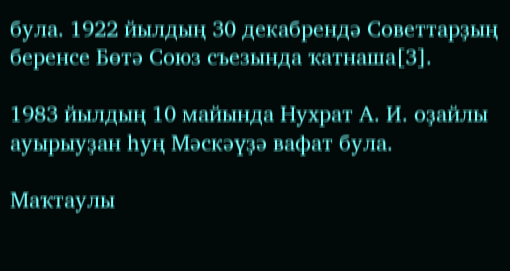була. 1922 йылдың 30 декабрендә Советтарҙың беренсе Бөтә Союз съезында ҡатнаша[3].

1983 йылдың 10 майында Нухрат А. И. оҙайлы ауырыуҙан һуң Мәскәүҙә вафат була.

Маҡтаулы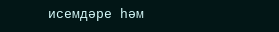исемдәре һәм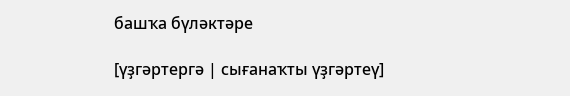башҡа бүләктәре

[үҙгәртергә | сығанаҡты үҙгәртеү]